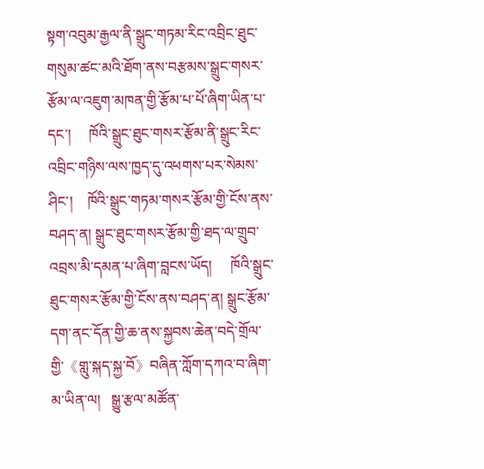སྟག་འབུམ་རྒྱལ་ནི་སྒྲུང་གཏམ་རིང་འབྲིང་ཐུང་གསུམ་ཚང་མའི་ཐོག་ནས་བརྩམས་སྒྲུང་གསར་རྩོམ་ལ་འཇུག་མཁན་གྱི་རྩོམ་པ་པོ་ཞིག་ཡིན་པ་དང་།     ཁོའི་སྒྲུང་ཐུང་གསར་རྩོམ་ནི་སྒྲུང་རིང་འབྲིང་གཉིས་ལས་ཁྱད་དུ་འཕགས་པར་སེམས་ཤིང་།    ཁོའི་སྒྲུང་གཏམ་གསར་རྩོམ་གྱི་ངོས་ནས་བཤད་ན། སྒྲུང་ཐུང་གསར་རྩོམ་གྱི་ཐད་ལ་གྲུབ་འབྲས་མི་དམན་པ་ཞིག་བླངས་ཡོད།     ཁོའི་སྒྲུང་ཐུང་གསར་རྩོམ་གྱི་ངོས་ནས་བཤད་ན། སྒྲུང་རྩོམ་དག་ནང་དོན་གྱི་ཆ་ནས་སྐྱབས་ཆེན་བདེ་གྲོལ་གྱི་《གླུ་སྐད་སྐྱ་བོ》བཞིན་ཀློག་དཀའ་བ་ཞིག་མ་ཡིན་ལ།   སྒྱུ་རྩལ་མཚོན་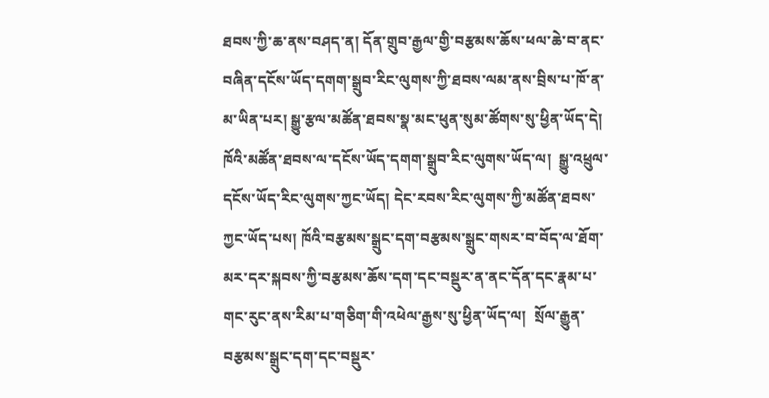ཐབས་ཀྱི་ཆ་ནས་བཤད་ན། དོན་གྲུབ་རྒྱལ་གྱི་བརྩམས་ཆོས་ཕལ་ཆེ་བ་ནང་བཞིན་དངོས་ཡོད་དགག་སྒྲུབ་རིང་ལུགས་ཀྱི་ཐབས་ལམ་ནས་བྲིས་པ་ཁོ་ན་མ་ཡིན་པར། སྒྱུ་རྩལ་མཚོན་ཐབས་སྣ་མང་ཕུན་སུམ་ཚོགས་སུ་ཕྱིན་ཡོད་དེ།  ཁོའི་མཚོན་ཐབས་ལ་དངོས་ཡོད་དགག་སྒྲུབ་རིང་ལུགས་ཡོད་ལ།  སྒྱུ་འཕྲུལ་དངོས་ཡོད་རིང་ལུགས་ཀྱང་ཡོད། དེང་རབས་རིང་ལུགས་ཀྱི་མཚོན་ཐབས་ཀྱང་ཡོད་པས། ཁོའི་བརྩམས་སྒྲུང་དག་བརྩམས་སྒྲུང་གསར་བ་བོད་ལ་ཐོག་མར་དར་སྐབས་ཀྱི་བརྩམས་ཆོས་དག་དང་བསྡུར་ན་ནང་དོན་དང་རྣམ་པ་  གང་རུང་ནས་རིམ་པ་གཅིག་གི་འཕེལ་རྒྱས་སུ་ཕྱིན་ཡོད་ལ།  སྲོལ་རྒྱུན་བརྩམས་སྒྲུང་དག་དང་བསྡུར་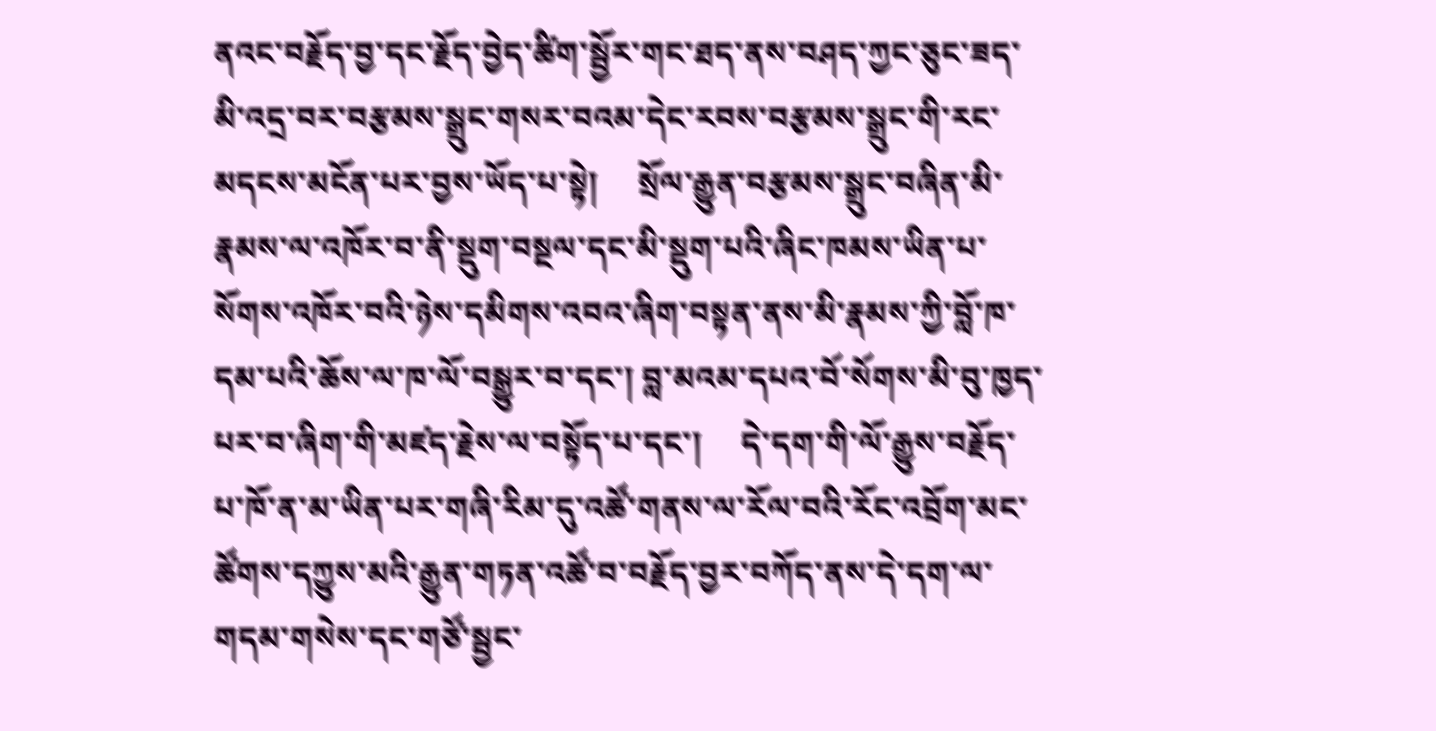ནའང་བརྗོད་བྱ་དང་རྗོད་བྱེད་ཚིག་སྦྱོར་གང་ཐད་ནས་བཤད་ཀྱང་ཅུང་ཟད་མི་འདྲ་བར་བརྩམས་སྒྲུང་གསར་བའམ་དེང་རབས་བརྩམས་སྒྲུང་གི་རང་མདངས་མངོན་པར་བྱས་ཡོད་པ་སྟེ།     སྲོལ་རྒྱུན་བརྩམས་སྒྲུང་བཞིན་མི་རྣམས་ལ་འཁོར་བ་ནི་སྡུག་བསྔལ་དང་མི་སྡུག་པའི་ཞིང་ཁམས་ཡིན་པ་སོགས་འཁོར་བའི་ཉེས་དམིགས་འབའ་ཞིག་བསྟན་ནས་མི་རྣམས་ཀྱི་བློ་ཁ་དམ་པའི་ཆོས་ལ་ཁ་ལོ་བསྒྱུར་བ་དང་། བླ་མའམ་དཔའ་བོ་སོགས་མི་བུ་ཁྱད་པར་བ་ཞིག་གི་མཛད་རྗེས་ལ་བསྟོད་པ་དང་།     དེ་དག་གི་ལོ་རྒྱུས་བརྗོད་པ་ཁོ་ན་མ་ཡིན་པར་གཞི་རིམ་དུ་འཚོ་གནས་ལ་རོལ་བའི་རོང་འབྲོག་མང་ཚོགས་དཀྱུས་མའི་རྒྱུན་གཏན་འཚོ་བ་བརྗོད་བྱར་བཀོད་ནས་དེ་དག་ལ་གདམ་གསེས་དང་གཙོ་སྦྱང་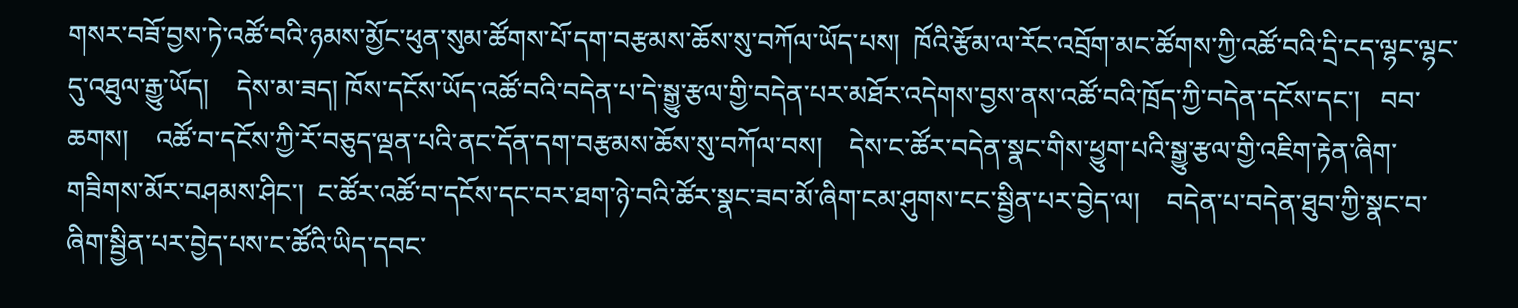གསར་བཟོ་བྱས་ཏེ་འཚོ་བའི་ཉམས་མྱོང་ཕུན་སུམ་ཚོགས་པོ་དག་བརྩམས་ཆོས་སུ་བཀོལ་ཡོད་པས།  ཁོའི་རྩོམ་ལ་རོང་འབྲོག་མང་ཚོགས་ཀྱི་འཚོ་བའི་དྲི་ངད་ལྷང་ལྷང་དུ་འཐུལ་རྒྱུ་ཡོད།    དེས་མ་ཟད། ཁོས་དངོས་ཡོད་འཚོ་བའི་བདེན་པ་དེ་སྒྱུ་རྩལ་གྱི་བདེན་པར་མཐོར་འདེགས་བྱས་ནས་འཚོ་བའི་ཁྲོད་ཀྱི་བདེན་དངོས་དང་།   བབ་ཆགས།    འཚོ་བ་དངོས་ཀྱི་རོ་བཅུད་ལྡན་པའི་ནང་དོན་དག་བརྩམས་ཆོས་སུ་བཀོལ་བས།    དེས་ང་ཚོར་བདེན་སྣང་གིས་ཕྱུག་པའི་སྒྱུ་རྩལ་གྱི་འཇིག་རྟེན་ཞིག་གཟིགས་མོར་བཤམས་ཤིང་།  ང་ཚོར་འཚོ་བ་དངོས་དང་བར་ཐག་ཉེ་བའི་ཚོར་སྣང་ཟབ་མོ་ཞིག་ངམ་ཤུགས་ངང་སྦྱིན་པར་བྱེད་ལ།    བདེན་པ་བདེན་ཐུབ་ཀྱི་སྣང་བ་ཞིག་སྦྱིན་པར་བྱེད་པས་ང་ཚོའི་ཡིད་དབང་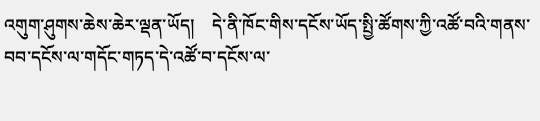འགུག་ཤུགས་ཆེས་ཆེར་ལྡན་ཡོད།    དེ་ནི་ཁོང་གིས་དངོས་ཡོད་སྤྱི་ཚོགས་ཀྱི་འཚོ་བའི་གནས་བབ་དངོས་ལ་གདོང་གཏད་དེ་འཚོ་བ་དངོས་ལ་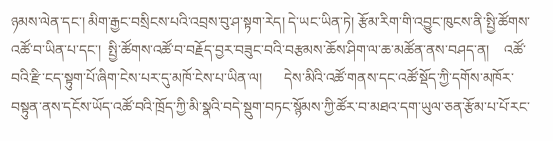ཉམས་ལེན་དང་། མིག་རྒྱང་བསྲིངས་པའི་འབྲས་བུ་ཤ་སྟག་རེད། དེ་ཡང་ཡིན་ཏེ། རྩོམ་རིག་གི་འབྱུང་ཁུངས་ནི་སྤྱི་ཚོགས་འཚོ་བ་ཡིན་པ་དང་།  སྤྱི་ཚོགས་འཚོ་བ་བརྗོད་བྱར་བཟུང་བའི་བརྩམས་ཆོས་ཤིག་ལ་ཆ་མཚོན་ནས་བཤད་ན།    འཚོ་བའི་རྫི་ངད་སྟུག་པོ་ཞིག་ངེས་པར་དུ་མཁོ་ངེས་པ་ཡིན་ལ།      དེས་མིའི་འཚོ་གནས་དང་འཚོ་སྡོད་ཀྱི་དགོས་མཁོར་བསྟུན་ནས་དངོས་ཡོད་འཚོ་བའི་ཁྲོད་ཀྱི་མི་སྣའི་བདེ་སྡུག་བཏང་སྙོམས་ཀྱི་ཚོར་བ་མཐའ་དག་ཡུལ་ཅན་རྩོམ་པ་པོ་རང་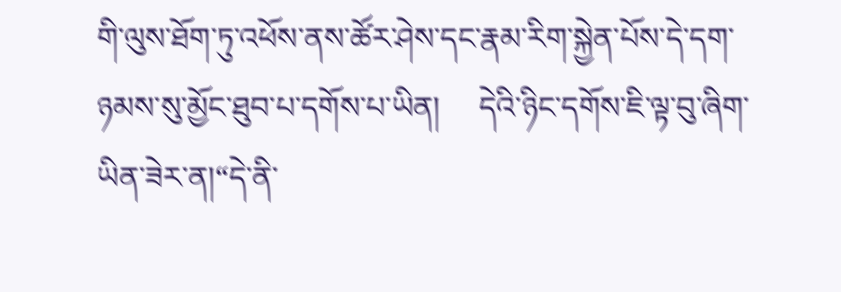གི་ལུས་ཐོག་ཏུ་འཕོས་ནས་ཚོར་ཤེས་དང་རྣམ་རིག་སྐྱེན་པོས་དེ་དག་ཉམས་སུ་མྱོང་ཐུབ་པ་དགོས་པ་ཡིན།     དེའི་ཉིང་དགོས་ཇི་ལྟ་བུ་ཞིག་ཡིན་ཟེར་ན།“དེ་ནི་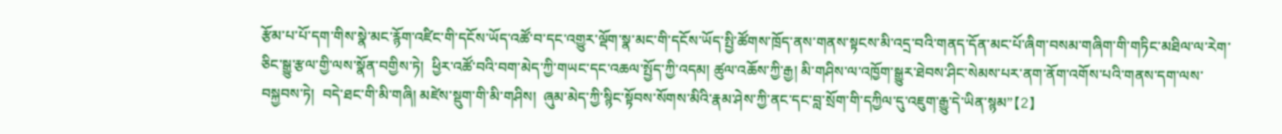རྩོམ་པ་པོ་དག་གིས་སྣེ་མང་རྙོག་འཛིང་གི་དངོས་ཡོད་འཚོ་བ་དང་འགྱུར་ལྡོག་སྣ་མང་གི་དངོས་ཡོད་སྤྱི་ཚོགས་ཁྲོད་ནས་གནས་སྟངས་མི་འདྲ་བའི་གནད་དོན་མང་པོ་ཞིག་བསམ་གཞིག་གི་གཏིང་མཐིལ་ལ་རེག་ཅིང་སྒྱུ་རྩལ་གྱི་ལས་སྣོན་བགྱིས་ཏེ།  ཕྱིར་འཚོ་བའི་བག་མེད་ཀྱི་གཡང་དང་འཆལ་སྤྱོད་ཀྱི་འདམ། ཚུལ་འཆོས་ཀྱི་རྒྱ། མི་གཤིས་ལ་འཁྱོག་སྒྱུར་ཐེབས་ཤིང་སེམས་པར་ནག་ནོག་འགོས་པའི་གནས་དག་ལས་བསྐྱབས་ཏེ།  བདེ་ཐང་གི་མི་གཞི། མཛེས་སྡུག་གི་མི་གཤིས།  ཞུམ་མེད་ཀྱི་སྙིང་སྟོབས་སོགས་མིའི་རྣམ་ཤེས་ཀྱི་ནང་དང་བླ་སྲོག་གི་དཀྱིལ་དུ་འཇུག་རྒྱུ་དེ་ཡིན་སྙམ”【2】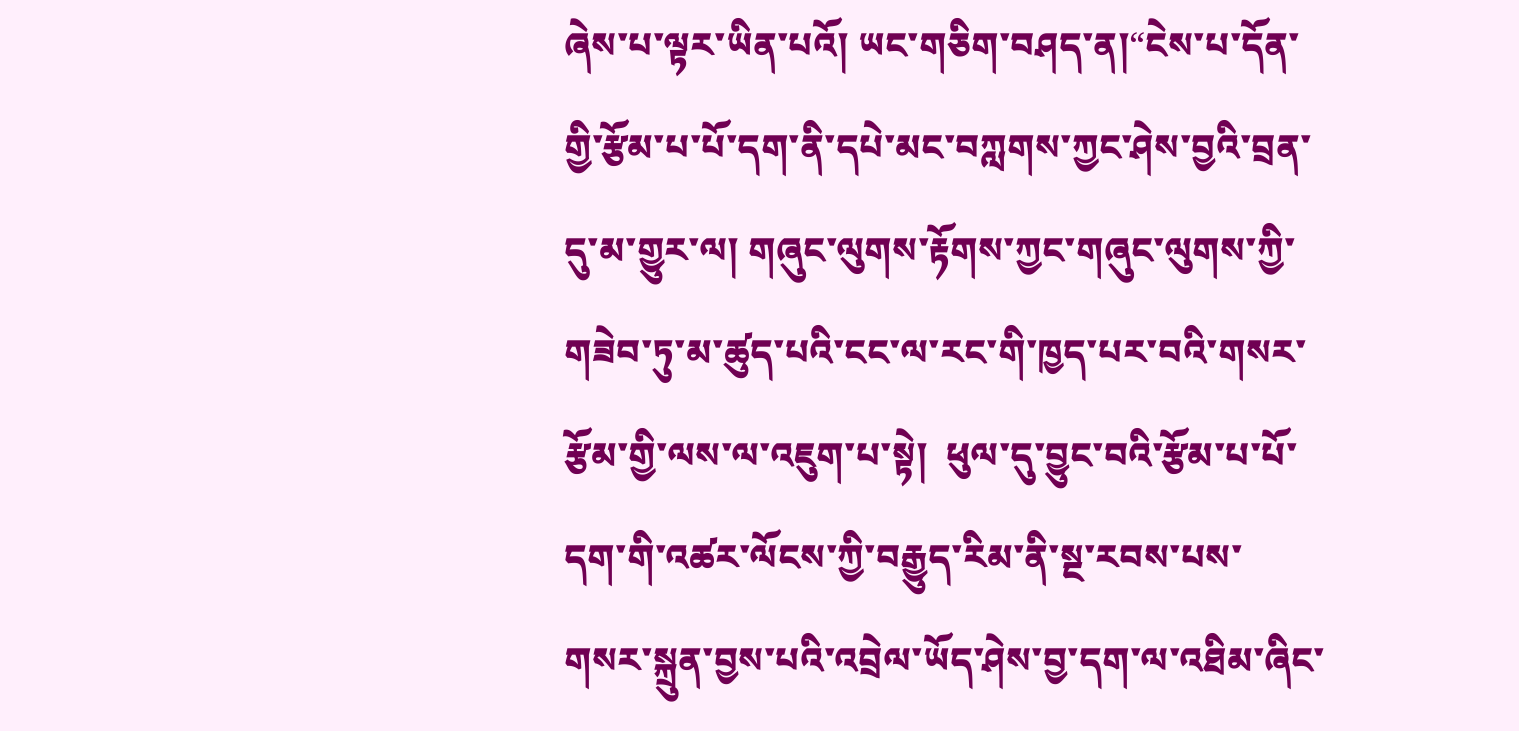ཞེས་པ་ལྟར་ཡིན་པའོ། ཡང་གཅིག་བཤད་ན།“ངེས་པ་དོན་གྱི་རྩོམ་པ་པོ་དག་ནི་དཔེ་མང་བཀླགས་ཀྱང་ཤེས་བྱའི་བྲན་དུ་མ་གྱུར་ལ། གཞུང་ལུགས་རྟོགས་ཀྱང་གཞུང་ལུགས་ཀྱི་གཟེབ་ཏུ་མ་ཚུད་པའི་ངང་ལ་རང་གི་ཁྱད་པར་བའི་གསར་རྩོམ་གྱི་ལས་ལ་འཇུག་པ་སྟེ།  ཕུལ་དུ་བྱུང་བའི་རྩོམ་པ་པོ་དག་གི་འཚར་ལོངས་ཀྱི་བརྒྱུད་རིམ་ནི་སྔ་རབས་པས་གསར་སྐྲུན་བྱས་པའི་འབྲེལ་ཡོད་ཤེས་བྱ་དག་ལ་འཐིམ་ཞིང་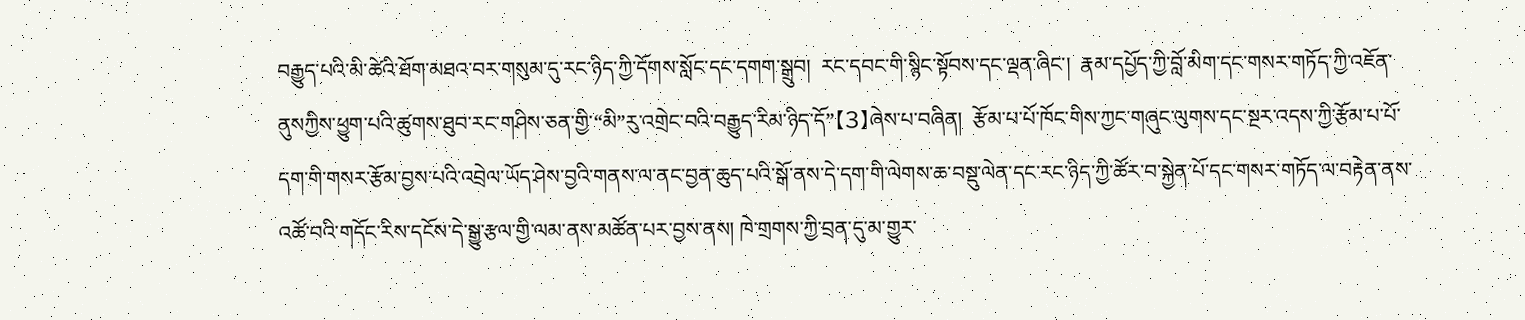བརྒྱུད་པའི་མི་ཚེའི་ཐོག་མཐའ་བར་གསུམ་དུ་རང་ཉིད་ཀྱི་དོགས་སློང་དང་དགག་སྒྲུབ།  རང་དབང་གི་སྙིང་སྟོབས་དང་ལྡན་ཞིང་།  རྣམ་དཔྱོད་ཀྱི་བློ་མིག་དང་གསར་གཏོད་ཀྱི་འཇོན་ནུསཀྱིས་ཕྱུག་པའི་ཚུགས་ཐུབ་རང་གཤིས་ཅན་གྱི་“མི”རུ་འགྲེང་བའི་བརྒྱུད་རིམ་ཉིད་དོ”【3】ཞེས་པ་བཞིན།  རྩོམ་པ་པོ་ཁོང་གིས་ཀྱང་གཞུང་ལུགས་དང་སྔར་འདས་ཀྱི་རྩོམ་པ་པོ་དག་གི་གསར་རྩོམ་བྱས་པའི་འབྲེལ་ཡོད་ཤེས་བྱའི་གནས་ལ་ནང་བྱན་ཆུད་པའི་སྒོ་ནས་དེ་དག་གི་ལེགས་ཆ་བསྡུ་ལེན་དང་རང་ཉིད་ཀྱི་ཚོར་བ་སྐྱེན་པོ་དང་གསར་གཏོད་ལ་བརྟེན་ནས་འཚོ་བའི་གདོང་རིས་དངོས་དེ་སྒྱུ་རྩལ་གྱི་ལམ་ནས་མཚོན་པར་བྱས་ནས། ཁེ་གྲགས་ཀྱི་བྲན་དུ་མ་གྱུར་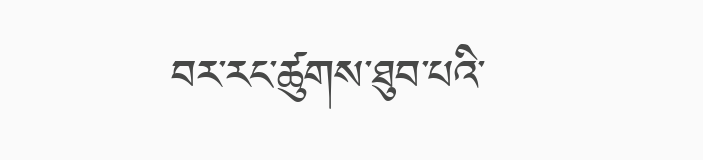བར་རང་ཚུགས་ཐུབ་པའི་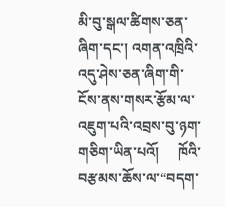མི་བུ་སྒལ་ཚིགས་ཅན་ཞིག་དང་། འགན་འཁྲིའི་འདུ་ཤེས་ཅན་ཞིག་གི་ངོས་ནས་གསར་རྩོམ་ལ་འཇུག་པའི་འབྲས་བུ་ཉག་གཅིག་ཡིན་པའོ།     ཁོའི་བརྩམས་ཆོས་ལ་“བདག་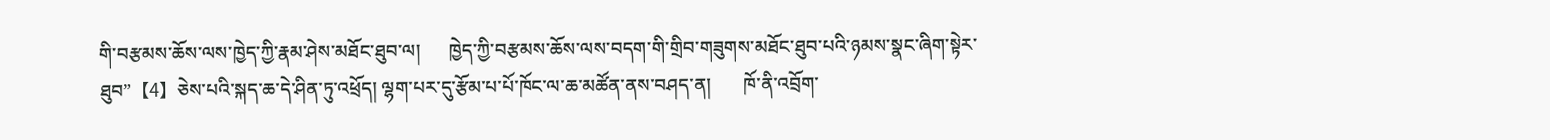གི་བརྩམས་ཆོས་ལས་ཁྱེད་ཀྱི་རྣམ་ཤེས་མཐོང་ཐུབ་ལ།      ཁྱེད་ཀྱི་བརྩམས་ཆོས་ལས་བདག་གི་གྲིབ་གཟུགས་མཐོང་ཐུབ་པའི་ཉམས་སྣང་ཞིག་སྟེར་ཐུབ”【4】ཅེས་པའི་སྐད་ཆ་དེ་ཤིན་ཏུ་འཕྲོད། ལྷག་པར་དུ་རྩོམ་པ་པོ་ཁོང་ལ་ཆ་མཚོན་ནས་བཤད་ན།       ཁོ་ནི་འབྲོག་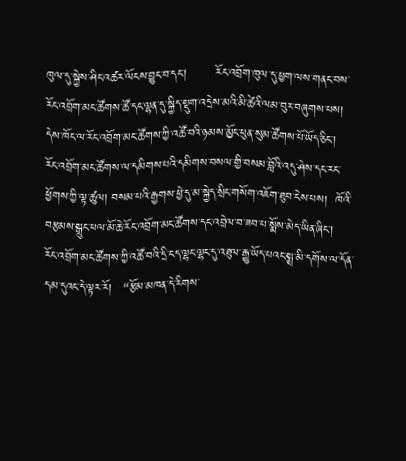ཁུལ་དུ་སྐྱེས་ཤིང་འཚར་ལོངས་བྱུང་བ་དང་།       རོང་འབྲོག་ཁུལ་དུ་ཕྱག་ལས་གནང་བས་རོང་འབྲོག་མང་ཚོགས་ཚོ་དང་ལྷན་དུ་སྐྱིད་སྡུག་འདྲེས་མའི་མི་ཚེའི་ལམ་བུར་བཞུགས་པས།    དེས་ཁོང་ལ་རོང་འབྲོག་མང་ཚོགས་ཀྱི་འཚོ་བའི་ཉམས་མྱོང་ཕུན་སུམ་ཚོགས་པོ་ཡོད་ཅིང་།  རོང་འབྲོག་མང་ཚོགས་ལ་དམིགས་པའི་དམིགས་བསལ་གྱི་བསམ་བློའི་འདུ་ཤེས་དང་རང་ཕྱོགས་ཀྱི་ལྟ་ཚུལ། བསམ་པའི་རྒྱགས་ཕྱེ་དུ་མ་སྐྱེད་སྲིང་གསོག་འཇོག་ཐུབ་ངེས་པས།  ཁོའི་བརྩམས་སྒྲུང་ཕལ་མོ་ཆེ་རོང་འབྲོག་མང་ཚོགས་དང་འབྲེལ་བ་ཟབ་པ་སྨོས་མེད་ཡིན་ཞིང་།    རོང་འབྲོག་མང་ཚོགས་ཀྱི་འཚོ་བའི་དྲི་ངད་ལྷང་ལྷང་དུ་འཐུལ་རྒྱུ་ཡོད་པའང་སྨྲ་མི་དགོས་ལ་དོན་དམ་དུའང་དེ་ལྟར་རོ།   “རྩོམ་མཁན་དེ་རིགས་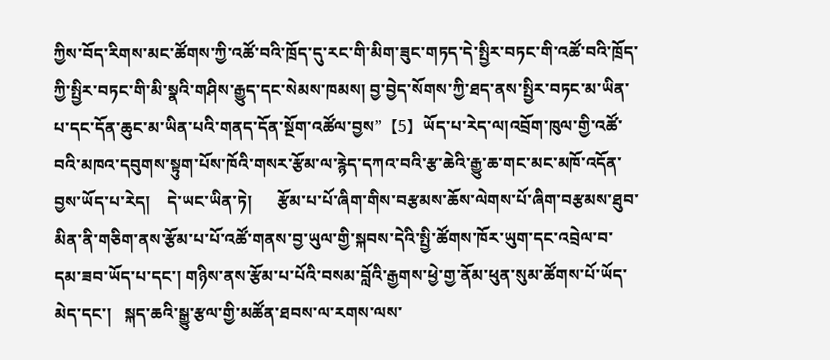ཀྱིས་བོད་རིགས་མང་ཚོགས་ཀྱི་འཚོ་བའི་ཁྲོད་དུ་རང་གི་མིག་ཟུང་གཏད་དེ་སྤྱིར་བཏང་གི་འཚོ་བའི་ཁྲོད་ཀྱི་སྤྱིར་བཏང་གི་མི་སྣའི་གཤིས་རྒྱུད་དང་སེམས་ཁམས། བྱ་བྱེད་སོགས་ཀྱི་ཐད་ནས་སྤྱིར་བཏང་མ་ཡིན་པ་དང་དོན་ཆུང་མ་ཡིན་པའི་གནད་དོན་སྔོག་འཚོལ་བྱས”【5】ཡོད་པ་རེད་ལ།འབྲོག་ཁུལ་གྱི་འཚོ་བའི་མཁའ་དབུགས་སྟུག་པོས་ཁོའི་གསར་རྩོམ་ལ་རྙེད་དཀའ་བའི་རྩ་ཆེའི་རྒྱུ་ཆ་གང་མང་མཁོ་འདོན་བྱས་ཡོད་པ་རེད།    དེ་ཡང་ཡིན་ཏེ།      རྩོམ་པ་པོ་ཞིག་གིས་བརྩམས་ཆོས་ལེགས་པོ་ཞིག་བརྩམས་ཐུབ་མིན་ནི་གཅིག་ནས་རྩོམ་པ་པོ་འཚོ་གནས་བྱ་ཡུལ་གྱི་སྐབས་དེའི་སྤྱི་ཚོགས་ཁོར་ཡུག་དང་འབྲེལ་བ་དམ་ཟབ་ཡོད་པ་དང་། གཉིས་ནས་རྩོམ་པ་པོའི་བསམ་བློའི་རྒྱགས་ཕྱེ་གྱ་ནོམ་ཕུན་སུམ་ཚོགས་པོ་ཡོད་མེད་དང་།   སྐད་ཆའི་སྒྱུ་རྩལ་གྱི་མཚོན་ཐབས་ལ་རགས་ལས་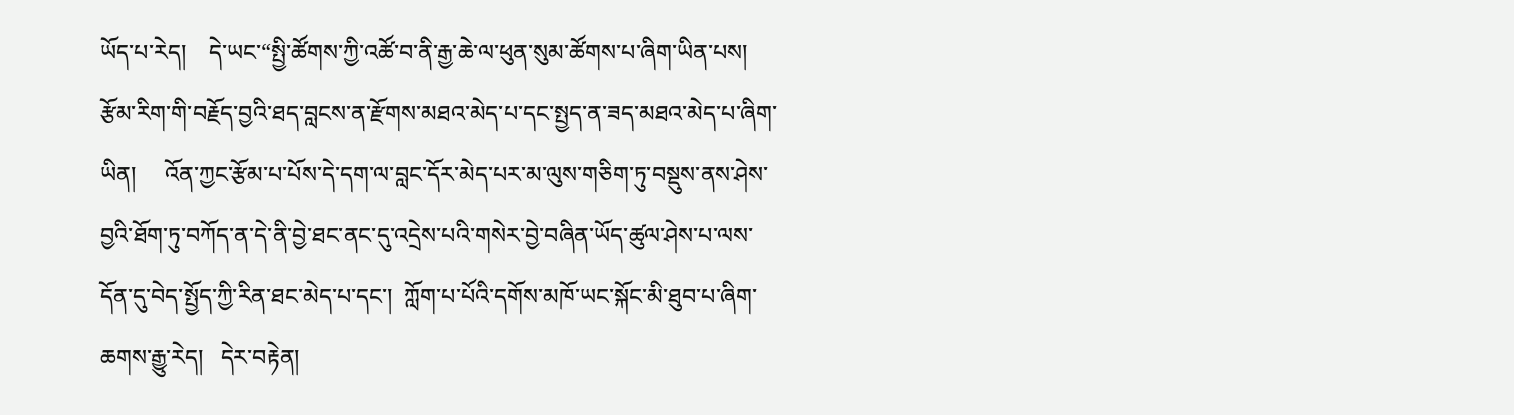ཡོད་པ་རེད།    དེ་ཡང་“སྤྱི་ཚོགས་ཀྱི་འཚོ་བ་ནི་རྒྱ་ཆེ་ལ་ཕུན་སུམ་ཚོགས་པ་ཞིག་ཡིན་པས།  རྩོམ་རིག་གི་བརྗོད་བྱའི་ཐད་བླངས་ན་རྫོགས་མཐའ་མེད་པ་དང་སྤྱད་ན་ཟད་མཐའ་མེད་པ་ཞིག་ཡིན།     འོན་ཀྱང་རྩོམ་པ་པོས་དེ་དག་ལ་བླང་དོར་མེད་པར་མ་ལུས་གཅིག་ཏུ་བསྡུས་ནས་ཤེས་བྱའི་ཐོག་ཏུ་བཀོད་ན་དེ་ནི་བྱེ་ཐང་ནང་དུ་འདྲེས་པའི་གསེར་བྱེ་བཞིན་ཡོད་ཚུལ་ཤེས་པ་ལས་དོན་དུ་བེད་སྤྱོད་ཀྱི་རིན་ཐང་མེད་པ་དང་།  ཀློག་པ་པོའི་དགོས་མཁོ་ཡང་སྐོང་མི་ཐུབ་པ་ཞིག་ཆགས་རྒྱུ་རེད།   དེར་བརྟེན།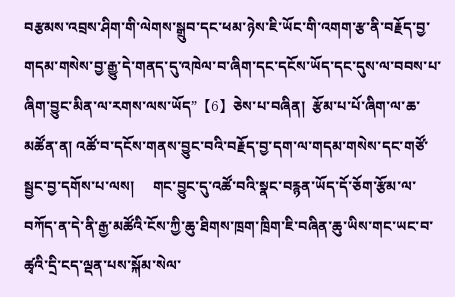བརྩམས་འབྲས་ཤིག་གི་ལེགས་སྒྲུབ་དང་ཕམ་ཉེས་ཇི་ཡོང་གི་འགག་རྩ་ནི་བརྗོད་བྱ་གདམ་གསེས་བྱ་རྒྱུ་དེ་གནད་དུ་འཁེལ་བ་ཞིག་དང་དངོས་ཡོད་དང་དུས་ལ་བབས་པ་ཞིག་བྱུང་མིན་ལ་རགས་ལས་ཡོད”【6】ཅེས་པ་བཞིན།  རྩོམ་པ་པོ་ཞིག་ལ་ཆ་མཚོན་ན། འཚོ་བ་དངོས་གནས་བྱུང་བའི་བརྗོད་བྱ་དག་ལ་གདམ་གསེས་དང་གཙོ་སྦྱང་བྱ་དགོས་པ་ལས།     གང་བྱུང་དུ་འཚོ་བའི་སྣང་བརྙན་ཡོད་དོ་ཅོག་རྩོམ་ལ་བཀོད་ན་དེ་ནི་རྒྱ་མཚོའི་ངོས་ཀྱི་ཆུ་ཐིགས་ཁྲག་ཁྲིག་ཇི་བཞིན་ཆུ་ཡིས་གང་ཡང་བ་ཚྭའི་དྲི་ངད་ལྡན་པས་སྐོམ་སེལ་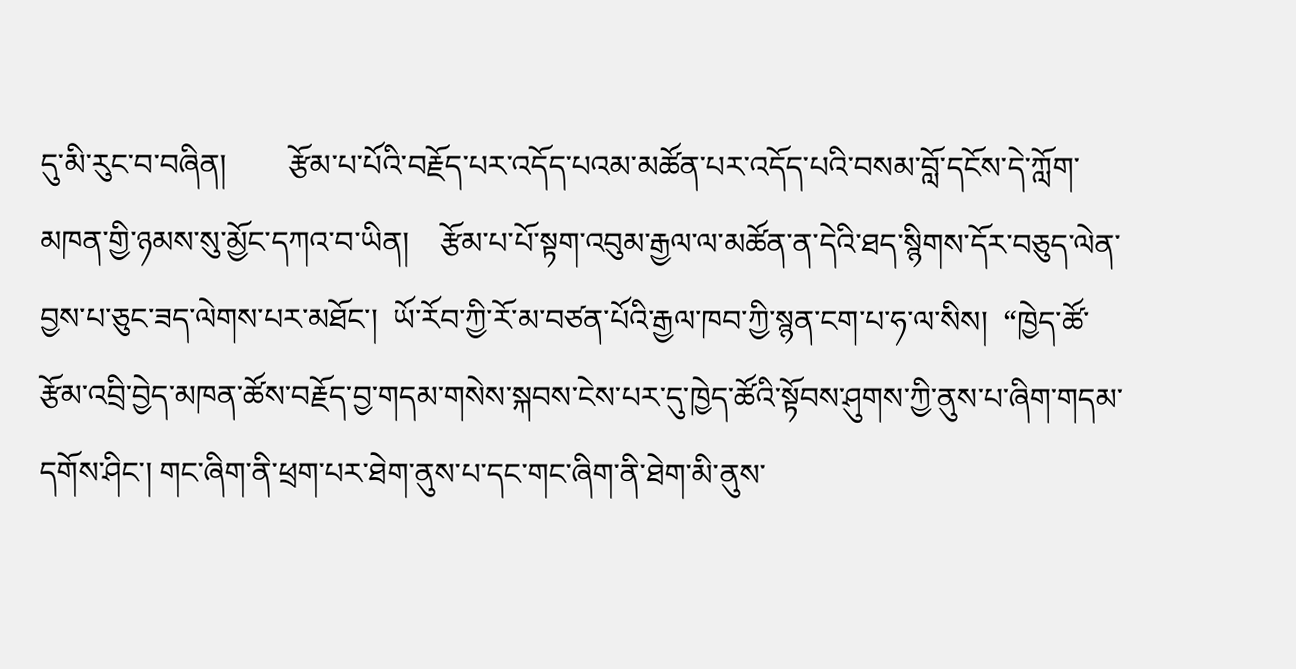དུ་མི་རུང་བ་བཞིན།        རྩོམ་པ་པོའི་བརྗོད་པར་འདོད་པའམ་མཚོན་པར་འདོད་པའི་བསམ་བློ་དངོས་དེ་ཀློག་མཁན་གྱི་ཉམས་སུ་མྱོང་དཀའ་བ་ཡིན།    རྩོམ་པ་པོ་སྟག་འབུམ་རྒྱལ་ལ་མཚོན་ན་དེའི་ཐད་སྙིགས་དོར་བཅུད་ལེན་བྱས་པ་ཅུང་ཟད་ལེགས་པར་མཐོང་།  ཡོ་རོབ་ཀྱི་རོ་མ་བཙན་པོའི་རྒྱལ་ཁབ་ཀྱི་སྙན་ངག་པ་ཧ་ལ་སིས།  “ཁྱེད་ཚོ་རྩོམ་འབྲི་བྱེད་མཁན་ཚོས་བརྗོད་བྱ་གདམ་གསེས་སྐབས་ངེས་པར་དུ་ཁྱེད་ཚོའི་སྟོབས་ཤུགས་ཀྱི་ནུས་པ་ཞིག་གདམ་དགོས་ཤིང་། གང་ཞིག་ནི་ཕྲག་པར་ཐེག་ནུས་པ་དང་གང་ཞིག་ནི་ཐེག་མི་ནུས་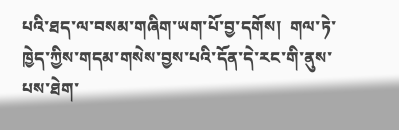པའི་ཐད་ལ་བསམ་གཞིག་ཡག་པོ་བྱ་དགོས།  གལ་ཏེ་ཁྱེད་ཀྱིས་གདམ་གསེས་བྱས་པའི་དོན་དེ་རང་གི་ནུས་པས་ཐེག་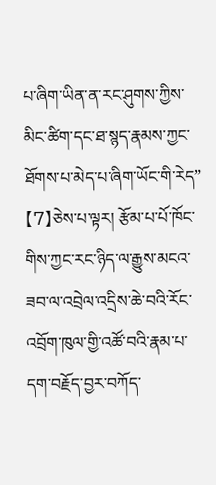པ་ཞིག་ཡིན་ན་རང་ཤུགས་ཀྱིས་མིང་ཚིག་དང་ཐ་སྙད་རྣམས་ཀྱང་ཐོགས་པ་མེད་པ་ཞིག་ཡོང་གི་རེད”【7】ཅེས་པ་ལྟར། རྩོམ་པ་པོ་ཁོང་གིས་ཀྱང་རང་ཉིད་ལ་རྒྱུས་མངའ་ཟབ་ལ་འབྲེལ་འདྲིས་ཆེ་བའི་རོང་འབྲོག་ཁུལ་གྱི་འཚོ་བའི་རྣམ་པ་དག་བརྗོད་བྱར་བཀོད་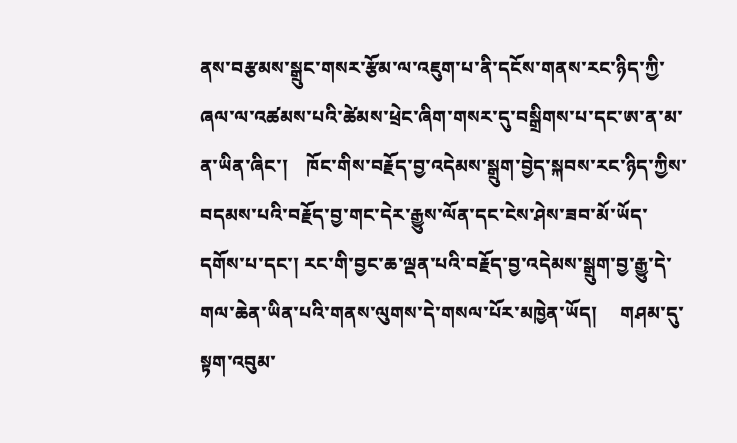ནས་བརྩམས་སྒྲུང་གསར་རྩོམ་ལ་འཇུག་པ་ནི་དངོས་གནས་རང་ཉིད་ཀྱི་ཞལ་ལ་འཚམས་པའི་ཚེམས་ཕྲེང་ཞིག་གསར་དུ་བསྒྲིགས་པ་དང་ཨ་ན་མ་ན་ཡིན་ཞིང་།    ཁོང་གིས་བརྗོད་བྱ་འདེམས་སྒྲུག་བྱེད་སྐབས་རང་ཉིད་ཀྱིས་      བདམས་པའི་བརྗོད་བྱ་གང་དེར་རྒྱུས་ལོན་དང་ངེས་ཤེས་ཟབ་མོ་ཡོད་དགོས་པ་དང་། རང་གི་བྱང་ཆ་ལྡན་པའི་བརྗོད་བྱ་འདེམས་སྒྲུག་བྱ་རྒྱུ་དེ་གལ་ཆེན་ཡིན་པའི་གནས་ལུགས་དེ་གསལ་པོར་མཁྱེན་ཡོད།     གཤམ་དུ་སྟག་འབུམ་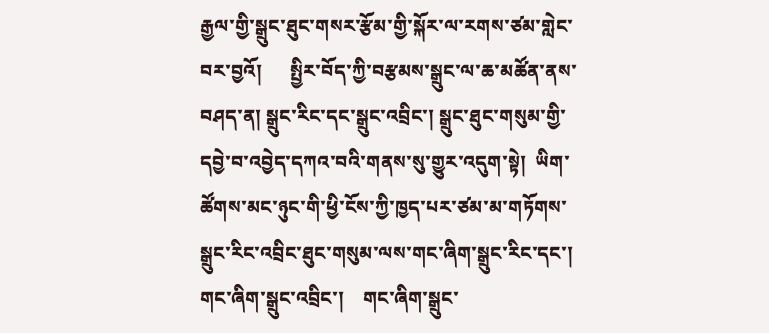རྒྱལ་གྱི་སྒྲུང་ཐུང་གསར་རྩོམ་གྱི་སྐོར་ལ་རགས་ཙམ་གླེང་བར་བྱའོ།      སྤྱིར་བོད་ཀྱི་བརྩམས་སྒྲུང་ལ་ཆ་མཚོན་ནས་བཤད་ན། སྒྲུང་རིང་དང་སྒྲུང་འབྲིང་། སྒྲུང་ཐུང་གསུམ་གྱི་དབྱེ་བ་འབྱེད་དཀའ་བའི་གནས་སུ་གྱུར་འདུག་སྟེ།  ཡིག་ཚོགས་མང་ཉུང་གི་ཕྱི་ངོས་ཀྱི་ཁྱད་པར་ཙམ་མ་གཏོགས་སྒྲུང་རིང་འབྲིང་ཐུང་གསུམ་ལས་གང་ཞིག་སྒྲུང་རིང་དང་།     གང་ཞིག་སྒྲུང་འབྲིང་།    གང་ཞིག་སྒྲུང་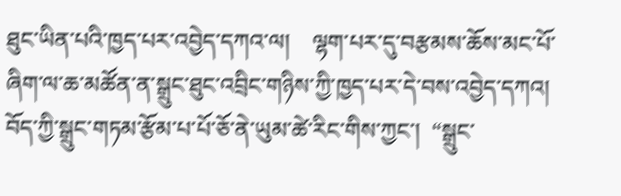ཐུང་ཡིན་པའི་ཁྱད་པར་འབྱེད་དཀའ་ལ།    ལྷག་པར་དུ་བརྩམས་ཆོས་མང་པོ་ཞིག་ལ་ཆ་མཚོན་ན་སྒྲུང་ཐུང་འབྲིང་གཉིས་ཀྱི་ཁྱད་པར་དེ་བས་འབྱེད་དཀའ།  བོད་ཀྱི་སྒྲུང་གཏམ་རྩོམ་པ་པོ་ཅོ་ནེ་ཡུམ་ཚེ་རིང་གིས་ཀྱང་།  “སྒྲུང་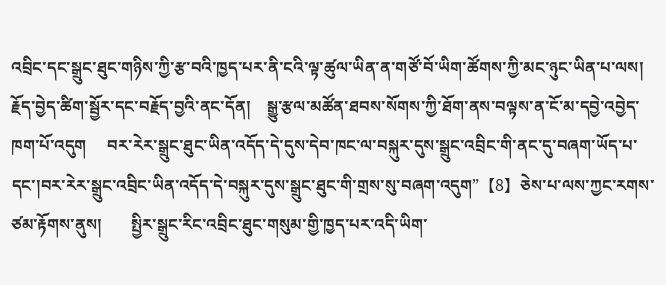འབྲིང་དང་སྒྲུང་ཐུང་གཉིས་ཀྱི་རྩ་བའི་ཁྱད་པར་ནི་ངའི་ལྟ་ཚུལ་ཡིན་ན་གཙོ་བོ་ཡིག་ཚོགས་ཀྱི་མང་ཉུང་ཡིན་པ་ལས།   རྗོད་བྱེད་ཚིག་སྦྱོར་དང་བརྗོད་བྱའི་ནང་དོན།    སྒྱུ་རྩལ་མཚོན་ཐབས་སོགས་ཀྱི་ཐོག་ནས་བལྟས་ན་ངོ་མ་དབྱེ་འབྱེད་ཁག་པོ་འདུག     བར་རེར་སྒྲུང་ཐུང་ཡིན་འདོད་དེ་དུས་དེབ་ཁང་ལ་བསྐུར་དུས་སྒྲུང་འབྲིང་གི་ནང་དུ་བཞག་ཡོད་པ་དང་།བར་རེར་སྒྲུང་འབྲིང་ཡིན་འདོད་དེ་བསྐུར་དུས་སྒྲུང་ཐུང་གི་གྲས་སུ་བཞག་འདུག”【8】ཅེས་པ་ལས་ཀྱང་རགས་ཙམ་རྟོགས་ནུས།       སྤྱིར་སྒྲུང་རིང་འབྲིང་ཐུང་གསུམ་གྱི་ཁྱད་པར་འདི་ཡིག་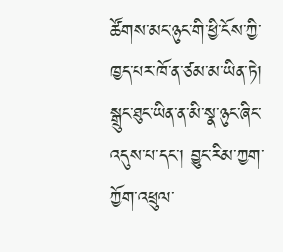ཚོགས་མང་ཉུང་གི་ཕྱི་ངོས་ཀྱི་ཁྱད་པར་ཁོ་ན་ཙམ་མ་ཡིན་ཏེ།  སྒྲུང་ཐུང་ཡིན་ན་མི་སྣ་ཉུང་ཞིང་འདུས་པ་དང་། བྱུང་རིམ་ཀྱག་ཀྱོག་འཕྲུལ་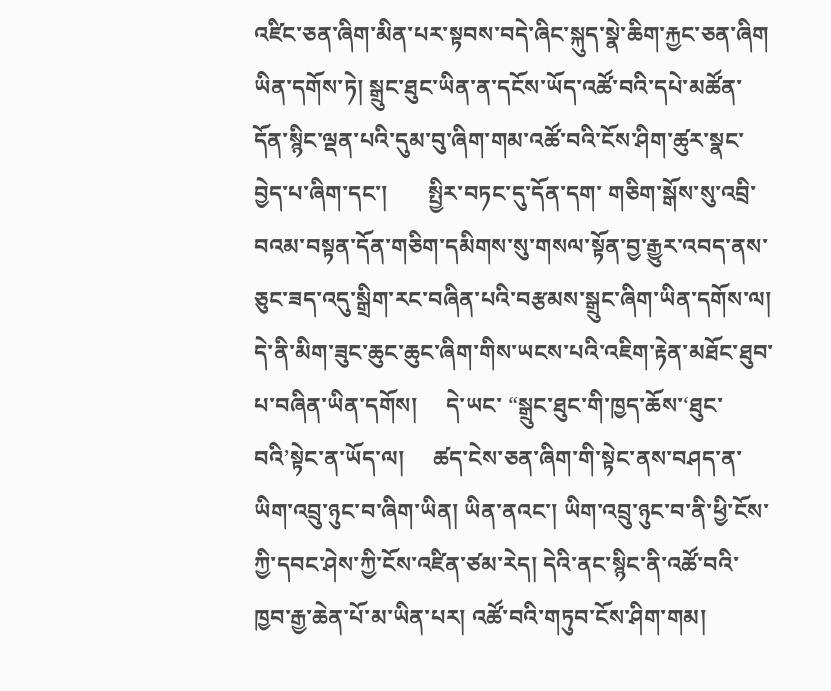འཛིང་ཅན་ཞིག་མིན་པར་སྟབས་བདེ་ཞིང་སྐུད་སྣེ་ཆིག་རྐྱང་ཅན་ཞིག ཡིན་དགོས་ཏེ། སྒྲུང་ཐུང་ཡིན་ན་དངོས་ཡོད་འཚོ་བའི་དཔེ་མཚོན་དོན་སྙིང་ལྡན་པའི་དུམ་བུ་ཞིག་གམ་འཚོ་བའི་ངོས་ཤིག་ཚུར་སྣང་བྱེད་པ་ཞིག་དང་།       སྤྱིར་བཏང་དུ་དོན་དག་ གཅིག་སྒོས་སུ་འབྲི་བའམ་བསྟན་དོན་གཅིག་དམིགས་སུ་གསལ་སྟོན་བྱ་རྒྱུར་འབད་ནས་ཅུང་ཟད་འདུ་སྒྲིག་རང་བཞིན་པའི་བརྩམས་སྒྲུང་ཞིག་ཡིན་དགོས་ལ།    དེ་ནི་མིག་ཟུང་ཆུང་ཆུང་ཞིག་གིས་ཡངས་པའི་འཇིག་རྟེན་མཐོང་ཐུབ་པ་བཞིན་ཡིན་དགོས།     དེ་ཡང་ “སྒྲུང་ཐུང་གི་ཁྱད་ཆོས་‘ཐུང་བའི’སྟེང་ན་ཡོད་ལ།     ཚད་ངེས་ཅན་ཞིག་གི་སྟེང་ནས་བཤད་ན་ཡིག་འབྲུ་ཉུང་བ་ཞིག་ཡིན། ཡིན་ནའང་། ཡིག་འབྲུ་ཉུང་བ་ནི་ཕྱི་ངོས་ཀྱི་དབང་ཤེས་ཀྱི་ངོས་འཛིན་ཙམ་རེད། དེའི་ནང་སྙིང་ནི་འཚོ་བའི་ཁྱབ་རྒྱ་ཆེན་པོ་མ་ཡིན་པར། འཚོ་བའི་གཏུབ་ངོས་ཤིག་གམ།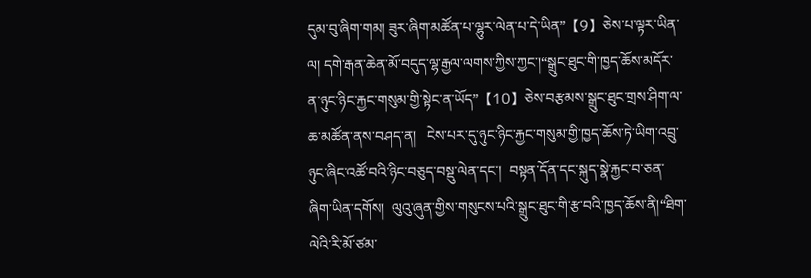དུམ་བུ་ཞིག་གམ། ཟུར་ཞིག་མཚོན་པ་ལྷུར་ལེན་པ་དེ་ཡིན”【9】ཅེས་པ་ལྟར་ཡིན་ལ། དགེ་རྒན་ཆེན་མོ་བདུད་ལྷ་རྒྱལ་ལགས་ཀྱིས་ཀྱང་།“སྒྲུང་ཐུང་གི་ཁྱད་ཆོས་མདོར་ན་ཉུང་ཉིང་རྐྱང་གསུམ་གྱི་སྟེང་ན་ཡོད”【10】ཅེས་བརྩམས་སྒྲུང་ཐུང་གྲས་ཤིག་ལ་ཆ་མཚོན་ནས་བཤད་ན།   ངེས་པར་དུ་ཉུང་ཉིང་རྐྱང་གསུམ་གྱི་ཁྱད་ཆོས་ཏེ་ཡིག་འབྲུ་ཉུང་ཞིང་འཚོ་བའི་ཉིང་བཅུད་བསྡུ་ལེན་དང་།  བསྟན་དོན་དང་སྐུད་སྣེ་རྐྱང་བ་ཅན་ཞིག་ཡིན་དགོས།  ལུའུ་ཞུན་གྱིས་གསུངས་པའི་སྒྲུང་ཐུང་གི་རྩ་བའི་ཁྱད་ཆོས་ནི།“ཐིག་ལེའི་རི་མོ་ཙམ་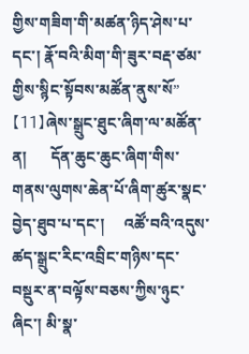གྱིས་གཟིག་གི་མཚན་ཉིད་ཤེས་པ་དང་། རྣོ་བའི་མིག་གི་ཟུར་བརྡ་ཙམ་གྱིས་སྙིང་སྟོབས་མཚོན་ནུས་སོ”【11】ཞེས་སྒྲུང་ཐུང་ཞིག་ལ་མཚོན་ན།      དོན་ཆུང་ཆུང་ཞིག་གིས་གནས་ལུགས་ཆེན་པོ་ཞིག་ཚུར་སྣང་བྱེད་ཐུབ་པ་དང་།     འཚོ་བའི་འདུས་ཚད་སྒྲུང་རིང་འབྲིང་གཉིས་དང་བསྡུར་ན་བལྟོས་བཅས་ཀྱིས་ཉུང་ཞིང་། མི་སྣ་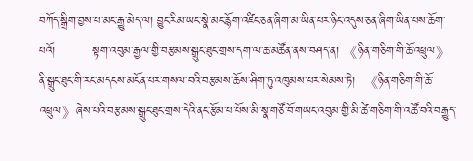བཀོད་སྒྲིག་བྱས་པ་མང་རྒྱུ་མེད་ལ། བྱུང་རིམ་ཡང་སྣེ་མང་རྙོག་འཛིང་ཅན་ཞིག་མ་ཡིན་པར་ཉིང་འདུས་ཅན་ཞིག་ཡིན་པས་ཆོག་པའོ།         སྟག་འབུམ་རྒྱལ་གྱི་བརྩམས་སྒྲུང་ཐུང་གྲས་དག་ལ་ཆ་མཚོན་ནས་བཤད་ན། 《ཉིན་གཅིག་གི་ཆོ་འཕྲུལ》ནི་སྒྲུང་ཐུང་གི་རང་མདངས་མངོན་པར་གསལ་བའི་བརྩམས་ཆོས་ཤིག་ཏུ་འཁུམས་པར་སེམས་ཏེ།  《ཉིན་གཅིག་གི་ཆོ་འཕྲུལ》ཞེས་པའི་བརྩམས་སྒྲུང་ཐུང་གྲས་དེའི་ནང་རྩོམ་པ་པོས་མི་སྣ་གཙོ་བོ་གཡང་འབུམ་གྱི་མི་ཚེ་གཅིག་གི་འཚོ་བའི་བརྒྱུད་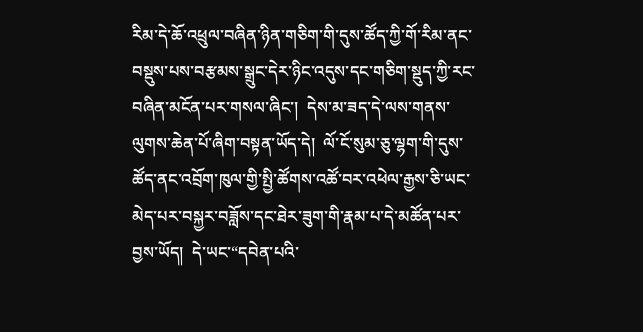རིམ་དེ་ཆོ་འཕྲུལ་བཞིན་ཉིན་གཅིག་གི་དུས་ཚོད་ཀྱི་གོ་རིམ་ནང་བསྡུས་པས་བརྩམས་སྒྲུང་དེར་ཉིང་འདུས་དང་གཅིག་སྡུད་ཀྱི་རང་བཞིན་མངོན་པར་གསལ་ཞིང་།  དེས་མ་ཟད་དེ་ལས་གནས་ལུགས་ཆེན་པོ་ཞིག་བསྟན་ཡོད་དེ།  ལོ་ངོ་སུམ་ཅུ་ལྷག་གི་དུས་ཚོད་ནང་འབྲོག་ཁུལ་གྱི་སྤྱི་ཚོགས་འཚོ་བར་འཕེལ་རྒྱས་ཅི་ཡང་མེད་པར་བསྐྱར་བཟློས་དང་ཐེར་ཟུག་གི་རྣམ་པ་དེ་མཚོན་པར་བྱས་ཡོད།  དེ་ཡང་“དབེན་པའི་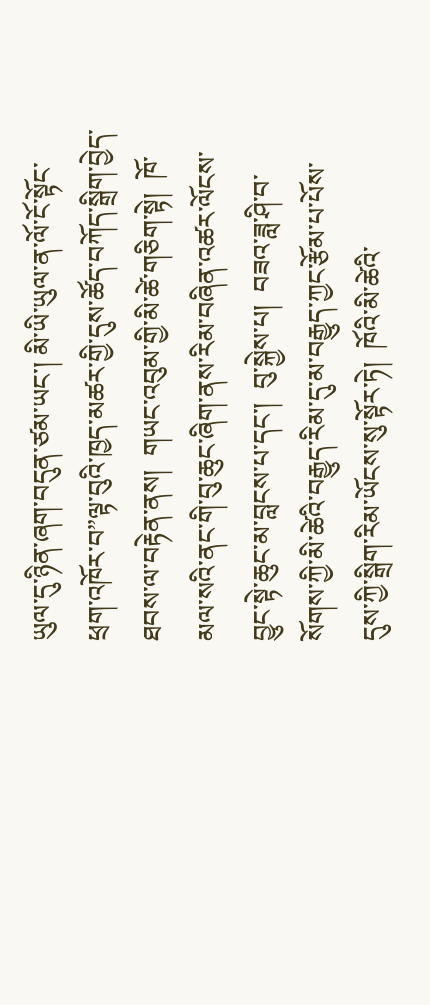ཡུལ་དུ་ཉིན་ཞག་བདུན་ཙམ་ཡང་། མི་ཡི་ཡུལ་ན་ལོ་ངོ་སྟོང་ཕྲག་འཁོར་བ”ལྟ་བུའི་ཁྱད་མཚར་གྱི་དུས་ཚོད་བཀོད་སྒྲིག་བྱེད་ཐབས་ལ་བརྟེན་ནས།  གཡང་འབུམ་གྱི་མི་ཚེ་གཅིག་སྟེ།  ཁོ་མལ་སའི་ནང་གི་བུ་ཆུང་ཞིག་ནས་རིམ་བཞིན་འཚར་ལོངས་བྱུང་སྟེ་ཆུང་མ་བླངས་པ་དང་།  བུ་སྐྱེས་པ།  བཟའ་ཟླ་ཤི་བ་སོགས་ཀྱི་མི་ཚེའི་བརྒྱུད་རིམ་དུ་མ་བརྒྱུད་ཀྱང་རྩོམ་པ་པོས་དུས་ཀྱི་སྒྲིག་རིམ་ཡོངས་སུ་སྟོར་ཏེ།  ཁོའི་མི་ཚེའི་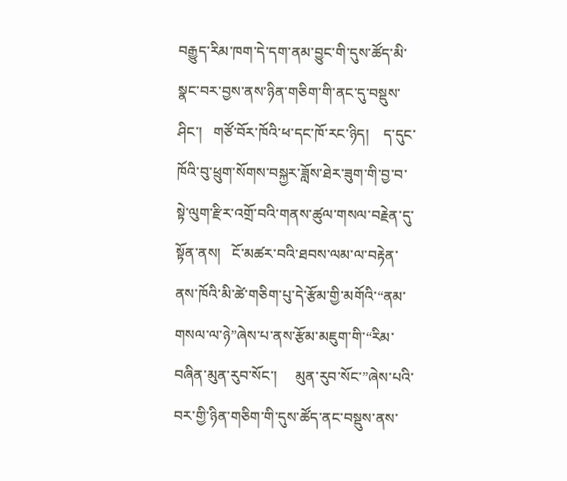བརྒྱུད་རིམ་ཁག་དེ་དག་ནམ་བྱུང་གི་དུས་ཚོད་མི་སྣང་བར་བྱས་ནས་ཉིན་གཅིག་གི་ནང་དུ་བསྡུས་ཤིང་།   གཙོ་བོར་ཁོའི་ཕ་དང་ཁོ་རང་ཉིད།    ད་དུང་ཁོའི་བུ་ཕྲུག་སོགས་བསྐྱར་ཟློས་ཐེར་ཟུག་གི་བྱ་བ་སྟེ་ལུག་རྫིར་འགྲོ་བའི་གནས་ཚུལ་གསལ་བརྗེན་དུ་སྟོན་ནས།   ངོ་མཚར་བའི་ཐབས་ལམ་ལ་བརྟེན་ནས་ཁོའི་མི་ཚེ་གཅིག་པུ་དེ་རྩོམ་གྱི་མགོའི་“ནམ་གསལ་ལ་ཉེ”ཞེས་པ་ནས་རྩོམ་མཇུག་གི་“རིམ་བཞིན་མུན་རུབ་སོང་།     མུན་རུབ་སོང་”ཞེས་པའི་བར་གྱི་ཉིན་གཅིག་གི་དུས་ཚོད་ནང་བསྡུས་ནས་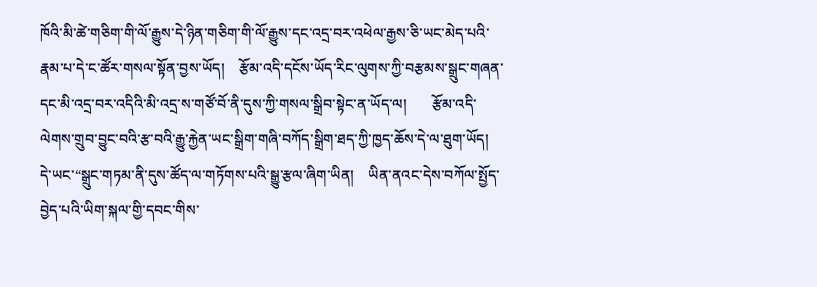ཁོའི་མི་ཚེ་གཅིག་གི་ལོ་རྒྱུས་དེ་ཉིན་གཅིག་གི་ལོ་རྒྱུས་དང་འདྲ་བར་འཕེལ་རྒྱས་ཅི་ཡང་མེད་པའི་རྣམ་པ་དེ་ང་ཚོར་གསལ་སྟོན་བྱས་ཡོད།    རྩོམ་འདི་དངོས་ཡོད་རིང་ལུགས་ཀྱི་བརྩམས་སྒྲུང་གཞན་དང་མི་འདྲ་བར་འདིའི་མི་འདྲ་ས་གཙོ་བོ་ནི་དུས་ཀྱི་གསལ་སྒྲིབ་སྟེང་ན་ཡོད་ལ།       རྩོམ་འདི་ལེགས་གྲུབ་བྱུང་བའི་རྩ་བའི་རྒྱུ་རྐྱེན་ཡང་སྒྲིག་གཞི་བཀོད་སྒྲིག་ཐད་ཀྱི་ཁྱད་ཆོས་དེ་ལ་ཐུག་ཡོད།   དེ་ཡང་“སྒྲུང་གཏམ་ནི་དུས་ཚོད་ལ་གཏོགས་པའི་སྒྱུ་རྩལ་ཞིག་ཡིན།    ཡིན་ནའང་དེས་བཀོལ་སྤྱོད་བྱེད་པའི་ཡིག་སྐལ་གྱི་དབང་གིས་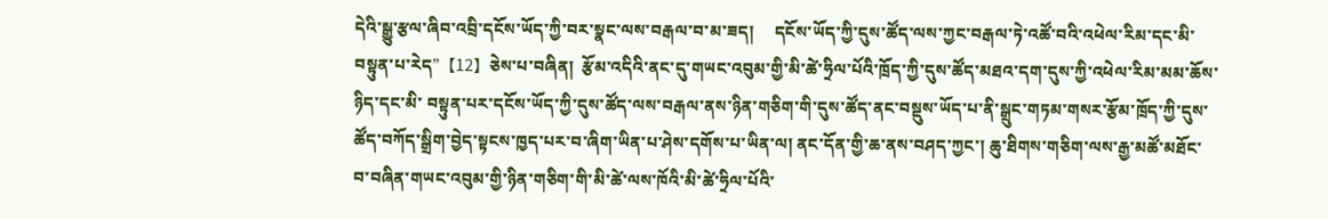དེའི་སྒྱུ་རྩལ་ཞིབ་འབྲི་དངོས་ཡོད་ཀྱི་བར་སྣང་ལས་བརྒལ་བ་མ་ཟད།     དངོས་ཡོད་ཀྱི་དུས་ཚོད་ལས་ཀྱང་བརྒལ་ཏེ་འཚོ་བའི་འཕེལ་རིམ་དང་མི་བསྟུན་པ་རེད”【12】ཅེས་པ་བཞིན།  རྩོམ་འདིའི་ནང་དུ་གཡང་འབུམ་གྱི་མི་ཚེ་ཧྲིལ་པོའི་ཁྲོད་ཀྱི་དུས་ཚོད་མཐའ་དག་དུས་ཀྱི་འཕེལ་རིམ་མམ་ཆོས་ཉིད་དང་མི་ བསྟུན་པར་དངོས་ཡོད་ཀྱི་དུས་ཚོད་ལས་བརྒལ་ནས་ཉིན་གཅིག་གི་དུས་ཚོད་ནང་བསྡུས་ཡོད་པ་ནི་སྒྲུང་གཏམ་གསར་རྩོམ་ཁྲོད་ཀྱི་དུས་ཚོད་བཀོད་སྒྲིག་བྱེད་སྟངས་ཁྱད་པར་བ་ཞིག་ཡིན་པ་ཤེས་དགོས་པ་ཡིན་ལ། ནང་དོན་གྱི་ཆ་ནས་བཤད་ཀྱང་། ཆུ་ཐིགས་གཅིག་ལས་རྒྱ་མཚོ་མཐོང་བ་བཞིན་གཡང་འབུམ་གྱི་ཉིན་གཅིག་གི་མི་ཚེ་ལས་ཁོའི་མི་ཚེ་ཧྲིལ་པོའི་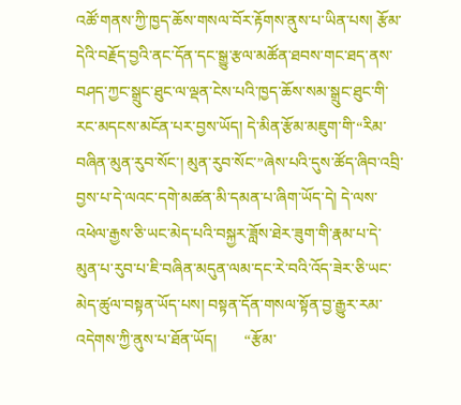འཚོ་གནས་ཀྱི་ཁྱད་ཆོས་གསལ་བོར་རྟོགས་ནུས་པ་ཡིན་པས། རྩོམ་དེའི་བརྗོད་བྱའི་ནང་དོན་དང་སྒྱུ་རྩལ་མཚོན་ཐབས་གང་ཐད་ནས་བཤད་ཀྱང་སྒྲུང་ཐུང་ལ་ལྡན་ངེས་པའི་ཁྱད་ཆོས་སམ་སྒྲུང་ཐུང་གི་རང་མདངས་མངོན་པར་བྱས་ཡོད། དེ་མིན་རྩོམ་མཇུག་གི་“རིམ་བཞིན་མུན་རུབ་སོང་། མུན་རུབ་སོང་”ཞེས་པའི་དུས་ཚོད་ཞིབ་འབྲི་བྱས་པ་དེ་ལའང་དགེ་མཚན་མི་དམན་པ་ཞིག་ཡོད་དེ། དེ་ལས་འཕེལ་རྒྱས་ཅི་ཡང་མེད་པའི་བསྐྱར་ཟློས་ཐེར་ཟུག་གི་རྣམ་པ་དེ་མུན་པ་རུབ་པ་ཇི་བཞིན་མདུན་ལམ་དང་རེ་བའི་འོད་ཟེར་ཅི་ཡང་མེད་ཚུལ་བསྟན་ཡོད་པས། བསྟན་དོན་གསལ་སྟོན་བྱ་རྒྱུར་རམ་འདེགས་ཀྱི་ནུས་པ་ཐོན་ཡོད།       “རྩོམ་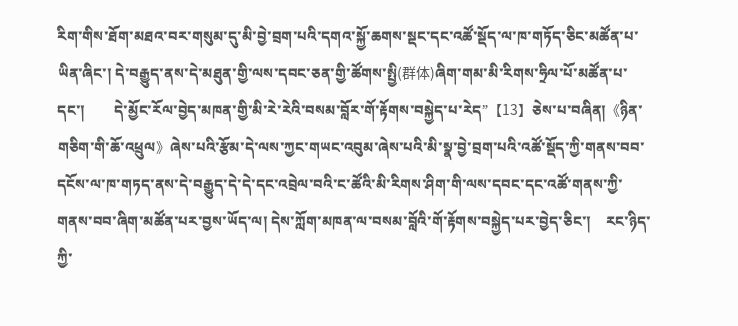རིག་གིས་ཐོག་མཐའ་བར་གསུམ་དུ་མི་བྱེ་བྲག་པའི་དགའ་སྐྱོ་ཆགས་སྡང་དང་འཚོ་སྡོད་ལ་ཁ་གཏོད་ཅིང་མཚོན་པ་ཡིན་ཞིང་། དེ་བརྒྱུད་ནས་དེ་མཐུན་གྱི་ལས་དབང་ཅན་གྱི་ཚོགས་སྤྱི(群体)ཞིག་གམ་མི་རིགས་ཧྲིལ་པོ་མཚོན་པ་དང་།        དེ་མྱོང་རོལ་བྱེད་མཁན་གྱི་མི་རེ་རེའི་བསམ་བློར་གོ་རྟོགས་བསྐྱེད་པ་རེད”【13】ཅེས་པ་བཞིན།《ཉིན་གཅིག་གི་ཆོ་འཕྲུལ》ཞེས་པའི་རྩོམ་དེ་ལས་ཀྱང་གཡང་འབུམ་ཞེས་པའི་མི་སྣ་བྱེ་བྲག་པའི་འཚོ་སྡོད་ཀྱི་གནས་བབ་དངོས་ལ་ཁ་གཏད་ནས་དེ་བརྒྱུད་དེ་དེ་དང་འབྲེལ་བའི་ང་ཚོའི་མི་རིགས་ཤིག་གི་ལས་དབང་དང་འཚོ་གནས་ཀྱི་གནས་བབ་ཞིག་མཚོན་པར་བྱས་ཡོད་ལ། དེས་ཀློག་མཁན་ལ་བསམ་བློའི་གོ་རྟོགས་བསྐྱེད་པར་བྱེད་ཅིང་།    རང་ཉིད་ཀྱི་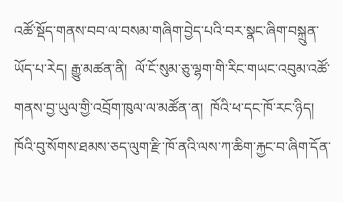འཚོ་སྡོད་གནས་བབ་ལ་བསམ་གཞིག་བྱེད་པའི་བར་སྣང་ཞིག་བསྐྲུན་ཡོད་པ་རེད། རྒྱུ་མཚན་ནི།  ལོ་ངོ་སུམ་ཅུ་ལྷག་གི་རིང་གཡང་འབུམ་འཚོ་གནས་བྱ་ཡུལ་གྱི་འབྲོག་ཁུལ་ལ་མཚོན་ན།  ཁོའི་ཕ་དང་ཁོ་རང་ཉིད།    ཁོའི་བུ་སོགས་ཐམས་ཅད་ལུག་རྫི་ཁོ་ནའི་ལས་ཀ་ཆིག་རྐྱང་བ་ཞིག་དོན་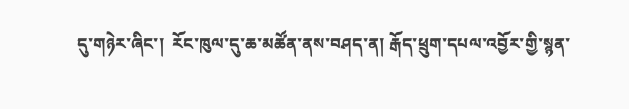དུ་གཉེར་ཞིང་།  རོང་ཁུལ་དུ་ཆ་མཚོན་ནས་བཤད་ན། རྒོད་ཕྲུག་དཔལ་འབྱོར་གྱི་སྙན་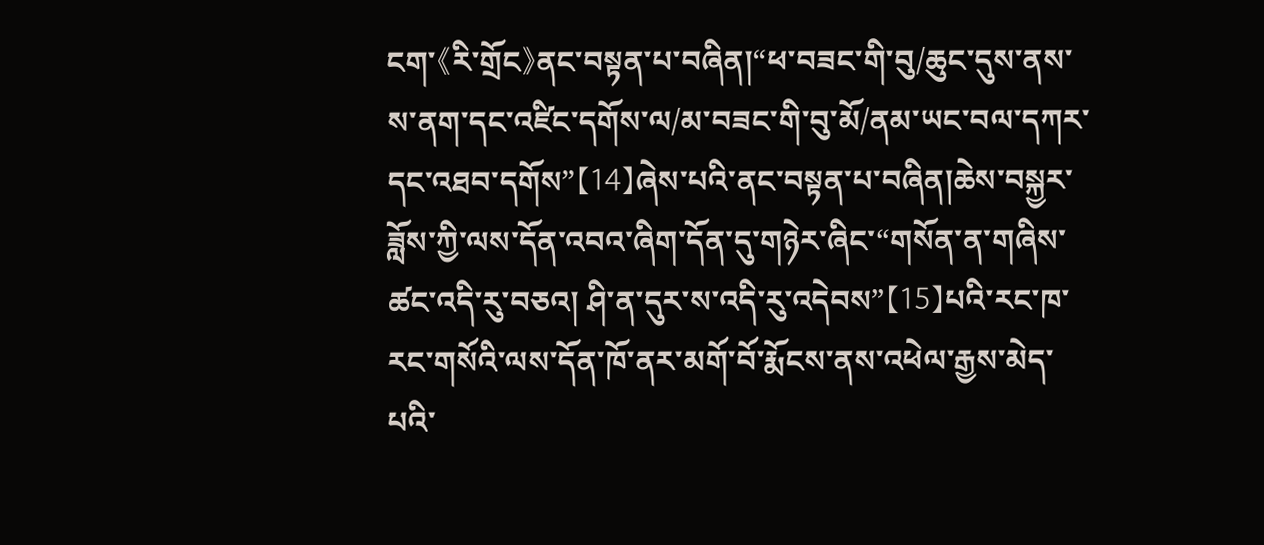ངག་《རི་གྲོང》ནང་བསྟན་པ་བཞིན།“ཕ་བཟང་གི་བུ/ཆུང་དུས་ནས་ས་ནག་དང་འཛིང་དགོས་ལ/མ་བཟང་གི་བུ་མོ/ནམ་ཡང་བལ་དཀར་དང་འཐབ་དགོས”【14】ཞེས་པའི་ནང་བསྟན་པ་བཞིན།ཆེས་བསྐྱར་ཟློས་ཀྱི་ལས་དོན་འབའ་ཞིག་དོན་དུ་གཉེར་ཞིང་“གསོན་ན་གཞིས་ཚང་འདི་རུ་བཅའ། ཤི་ན་དུར་ས་འདི་རུ་འདེབས”【15】པའི་རང་ཁ་རང་གསོའི་ལས་དོན་ཁོ་ནར་མགོ་བོ་རྨོངས་ནས་འཕེལ་རྒྱས་མེད་པའི་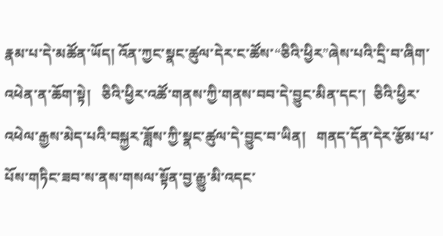རྣམ་པ་དེ་མཚོན་ཡོད། འོན་ཀྱང་སྣང་ཚུལ་དེར་ང་ཚོས་“ཅིའི་ཕྱིར”ཞེས་པའི་དྲི་བ་ཞིག་འཕེན་ན་ཆོག་སྟེ།   ཅིའི་ཕྱིར་འཚོ་གནས་ཀྱི་གནས་བབ་དེ་བྱུང་མིན་དང་།  ཅིའི་ཕྱིར་འཕེལ་རྒྱས་མེད་པའི་བསྐྱར་ཟློས་ཀྱི་སྣང་ཚུལ་དེ་བྱུང་བ་ཡིན།   གནད་དོན་དེར་རྩོམ་པ་པོས་གཏིང་ཟབ་ས་ནས་གསལ་སྟོན་བྱ་རྒྱུ་མི་འདང་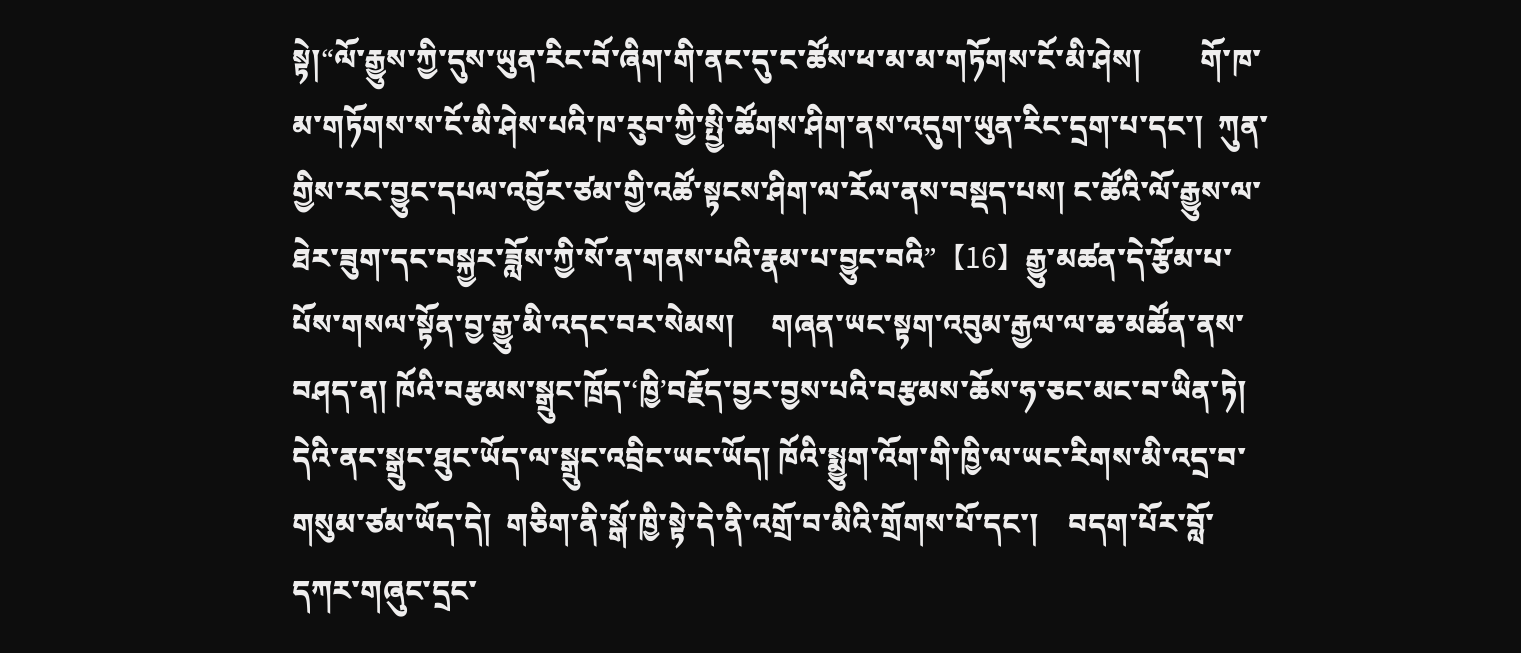སྟེ།“ལོ་རྒྱུས་ཀྱི་དུས་ཡུན་རིང་བོ་ཞིག་གི་ནང་དུ་ང་ཚོས་ཕ་མ་མ་གཏོགས་ངོ་མི་ཤེས།        གོ་ཁ་མ་གཏོགས་ས་ངོ་མི་ཤེས་པའི་ཁ་རུབ་ཀྱི་སྤྱི་ཚོགས་ཤིག་ནས་འདུག་ཡུན་རིང་དྲག་པ་དང་།  ཀུན་གྱིས་རང་བྱུང་དཔལ་འབྱོར་ཙམ་གྱི་འཚོ་སྟངས་ཤིག་ལ་རོལ་ནས་བསྡད་པས། ང་ཚོའི་ལོ་རྒྱུས་ལ་ཐེར་ཟུག་དང་བསྐྱར་ཟློས་ཀྱི་སོ་ན་གནས་པའི་རྣམ་པ་བྱུང་བའི”【16】རྒྱུ་མཚན་དེ་རྩོམ་པ་པོས་གསལ་སྟོན་བྱ་རྒྱུ་མི་འདང་བར་སེམས།     གཞན་ཡང་སྟག་འབུམ་རྒྱལ་ལ་ཆ་མཚོན་ནས་བཤད་ན། ཁོའི་བརྩམས་སྒྲུང་ཁྲོད་‘ཁྱི’བརྗོད་བྱར་བྱས་པའི་བརྩམས་ཆོས་ཧ་ཅང་མང་བ་ཡིན་ཏེ། དེའི་ནང་སྒྲུང་ཐུང་ཡོད་ལ་སྒྲུང་འབྲིང་ཡང་ཡོད། ཁོའི་སྨྱུག་འོག་གི་ཁྱི་ལ་ཡང་རིགས་མི་འདྲ་བ་གསུམ་ཙམ་ཡོད་དེ།  གཅིག་ནི་སྒོ་ཁྱི་སྟེ་དེ་ནི་འགྲོ་བ་མིའི་གྲོགས་པོ་དང་།    བདག་པོར་བློ་དཀར་གཞུང་དྲང་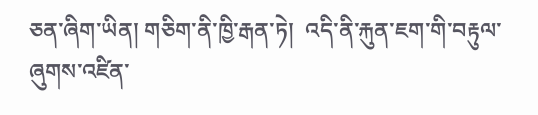ཅན་ཞིག་ཡིན། གཅིག་ནི་ཁྱི་རྒན་ཏེ།  འདི་ནི་རྐུན་ཇག་གི་བརྟུལ་ཞུགས་འཛིན་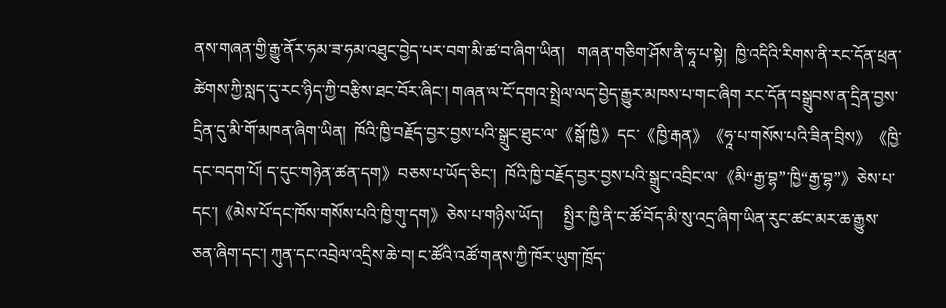ནས་གཞན་གྱི་རྒྱུ་ནོར་ཧམ་ཟ་ཧམ་འཐུང་བྱེད་པར་བག་མི་ཚ་བ་ཞིག་ཡིན།   གཞན་གཅིག་ཤོས་ནི་ཧཱ་པ་སྟེ།  ཁྱི་འདིའི་རིགས་ནི་རང་དོན་ཕྲན་ཚེགས་ཀྱི་སླད་དུ་རང་ཉིད་ཀྱི་བརྩིས་ཐང་བོར་ཞིང་། གཞན་ལ་ངོ་དགའ་སྤྲེལ་ལད་བྱེད་རྒྱུར་མཁས་པ་གང་ཞིག རང་དོན་བསྒྲུབས་ན་དྲིན་བྱས་དྲིན་དུ་མི་གོ་མཁན་ཞིག་ཡིན།  ཁོའི་ཁྱི་བརྗོད་བྱར་བྱས་པའི་སྒྲུང་ཐུང་ལ་《སྒོ་ཁྱི》དང་《ཁྱི་རྒན》《ཧཱ་པ་གསོས་པའི་ཟིན་བྲིས》《ཁྱི་དང་བདག་པོ། ད་དུང་གཉེན་ཚན་དག》བཅས་པ་ཡོད་ཅིང་།  ཁོའི་ཁྱི་བརྗོད་བྱར་བྱས་པའི་སྒྲུང་འབྲིང་ལ་《མི“རྒྱ་བྷ”་ཁྱི“རྒྱ་བྷ”》ཅེས་པ་དང་།《མེས་པོ་དང་ཁོས་གསོས་པའི་ཁྱི་གུ་དག》ཅེས་པ་གཉིས་ཡོད།     སྤྱིར་ཁྱི་ནི་ང་ཚོ་བོད་མི་སུ་འདྲ་ཞིག་ཡིན་རུང་ཚང་མར་ཆ་རྒྱུས་ཅན་ཞིག་དང་། ཀུན་དང་འབྲེལ་འདྲིས་ཆེ་བ། ང་ཚོའི་འཚོ་གནས་ཀྱི་ཁོར་ཡུག་ཁྲོད་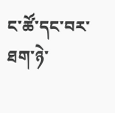ང་ཚོ་དང་བར་ཐག་ཉེ་